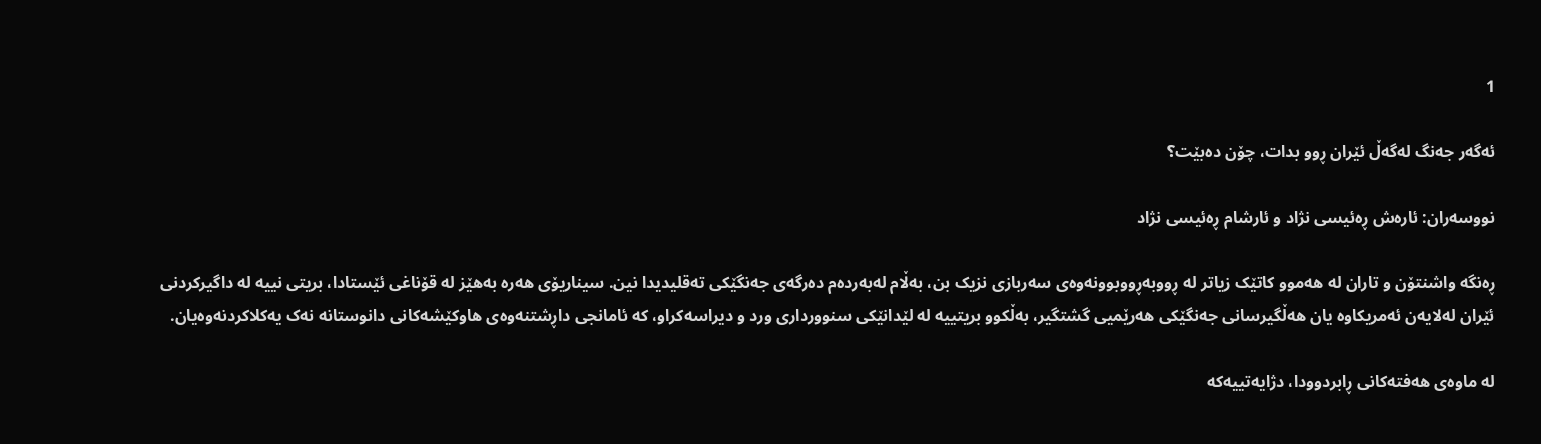1

ئەگەر جەنگ لەگەڵ ئێران ڕوو بدات، چۆن دەبێت؟

نووسەران: ئارەش ڕەئیسی نژاد و ئارشام ڕەئیسی نژاد

ڕەنگە واشنتۆن و تاران لە هەموو کاتێک زیاتر لە ڕووبەڕووبوونەوەی سەربازی نزیک بن، بەڵام لەبەردەم دەرگه‌ی جەنگێکی تەقلیدیدا نین. سیناریۆی هەرە بەهێز لە قۆناغی ئێستادا، بریتی نییە لە داگیرکردنی ئێران لەلایەن ئەمریکاوە یان هەڵگیرسانی جەنگێکی هەرێمیی گشتگیر، بەڵکوو بریتییە لە لێدانێکی سنوورداری ورد و دیراسەکراو، کە ئامانجی داڕشتنەوەی هاوکێشەکانی دانوستانە نەک یەکلاکردنەوەیان.

لە ماوەی هەفتەکانی ڕابردوودا، دژایەتییەکە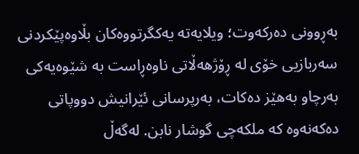بەڕوونی دەرکەوت؛ ویلایەتە یەکگرتووەکان بڵاوەپێکردنی سەربازیی خۆی لە ڕۆژهەڵاتی ناوەڕاست بە شێوەیەکی بەرچاو بەهێز دەکات، بەرپرسانی ئێرانیش دووپاتی دەکەنەوە کە ملکەچی گوشار نابن. لەگەڵ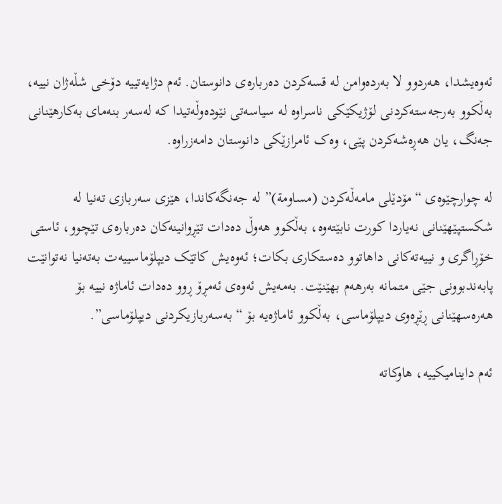ئەوەیشدا، هەردوو لا بەردەوامن لە قسەکردن دەربارەی دانوستان. ئەم دژایەتییە دۆخی شڵەژان نییە، بەڵکوو بەرجەستەکردنی لۆژیکێکی ناسراوە لە سیاسەتی نێودەوڵەتیدا کە لەسەر بنەمای بەکارهێنانی جەنگ، یان هەڕەشەکردن پێی، وەک ئامرازێکی دانوستان دامەزراوە.

لە چوارچێوەی “مۆدێلی مامەڵەکردن (مساومة)” لە جەنگەکاندا، هێزی سەربازی تەنیا لە شکستپێهێنانی نەیاردا کورت نابێتەوە، بەڵکوو هەوڵ دەدات تێڕوانینەکان دەربارەی تێچوو، ئاستی خۆڕاگری و نییەتەکانی داهاتوو دەستکاری بکات؛ ئەوەیش کاتێک دیپلۆماسییەت بەتەنیا نەتوانێت پابەندبوونی جێی متمانە بەرهەم بهێنێت. بەمەیش ئەوەی ئەمڕۆ ڕوو دەدات ئاماژە نییە بۆ هەرەسهێنانی ڕێڕەوی دیپلۆماسی، بەڵکوو ئاماژەیە بۆ “بەسەربازیکردنی دیپلۆماسی”.

ئەم داینامیکییە، هاوکاتە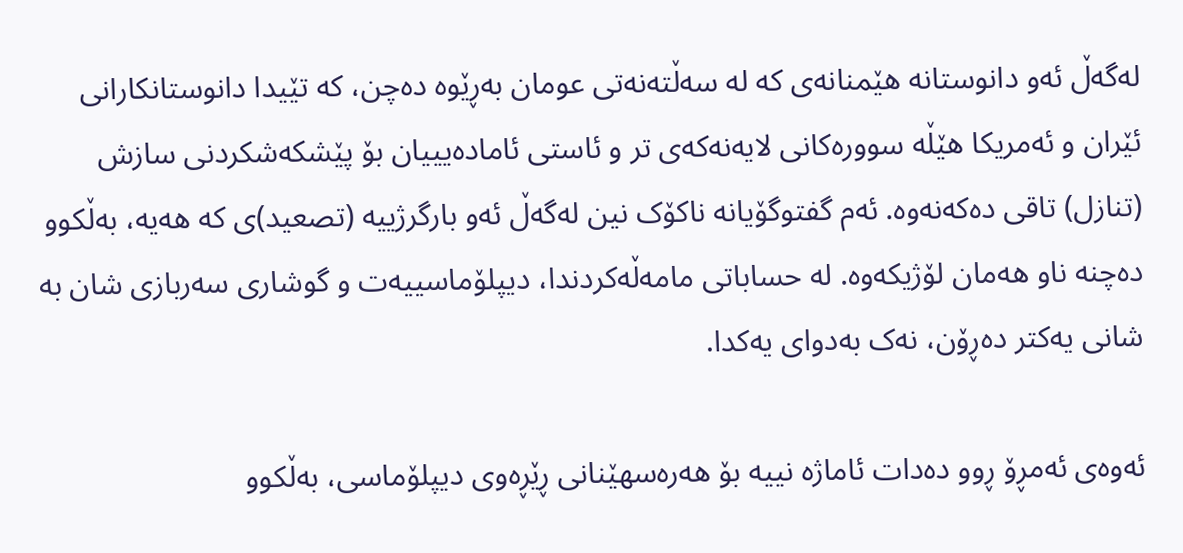لەگەڵ ئەو دانوستانە هێمنانەی کە لە سەڵتەنەتی عومان بەڕێوە دەچن، کە تێیدا دانوستانکارانی ئێران و ئەمریکا هێڵە سوورەکانی لایەنەکەی تر و ئاستی ئامادەیییان بۆ پێشکەشکردنی سازش (تنازل) تاقی دەکەنەوە. ئەم گفتوگۆیانە ناکۆک نین لەگەڵ ئەو بارگرژییە (تصعید)ی کە هەیە، بەڵکوو دەچنە ناو هەمان لۆژیکەوە. لە حساباتی مامەڵەکردندا، دیپلۆماسییەت و گوشاری سەربازی شان بە شانی یەکتر دەڕۆن، نەک بەدوای یەکدا.

ئەوەی ئەمڕۆ ڕوو دەدات ئاماژە نییە بۆ هەرەسهێنانی ڕێڕەوی دیپلۆماسی، بەڵکوو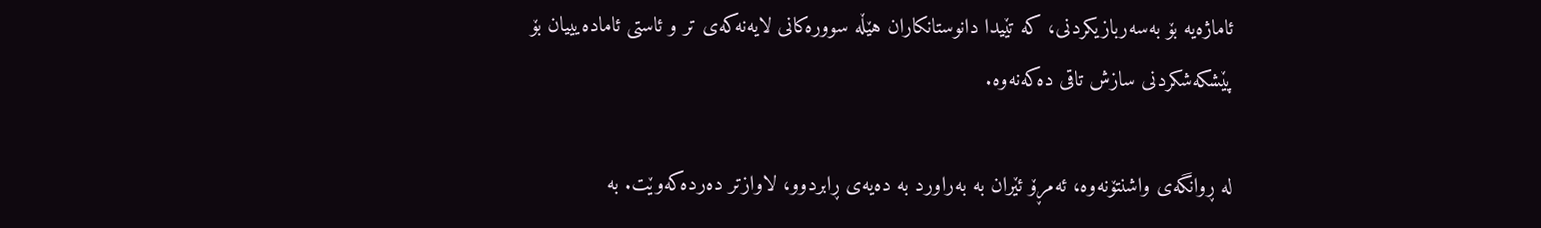ئاماژەیە بۆ بەسەربازیکردنی، کە تێیدا دانوستانکاران هێڵە سوورەکانی لایەنەکەی تر و ئاستی ئامادەیییان بۆ پێشکەشکردنی سازش تاقی دەکەنەوە.

لە ڕوانگەی واشنتۆنەوە، ئەمڕۆ ئێران بە بەراورد بە دەیەی ڕابردوو، لاوازتر دەردەکەوێت. بە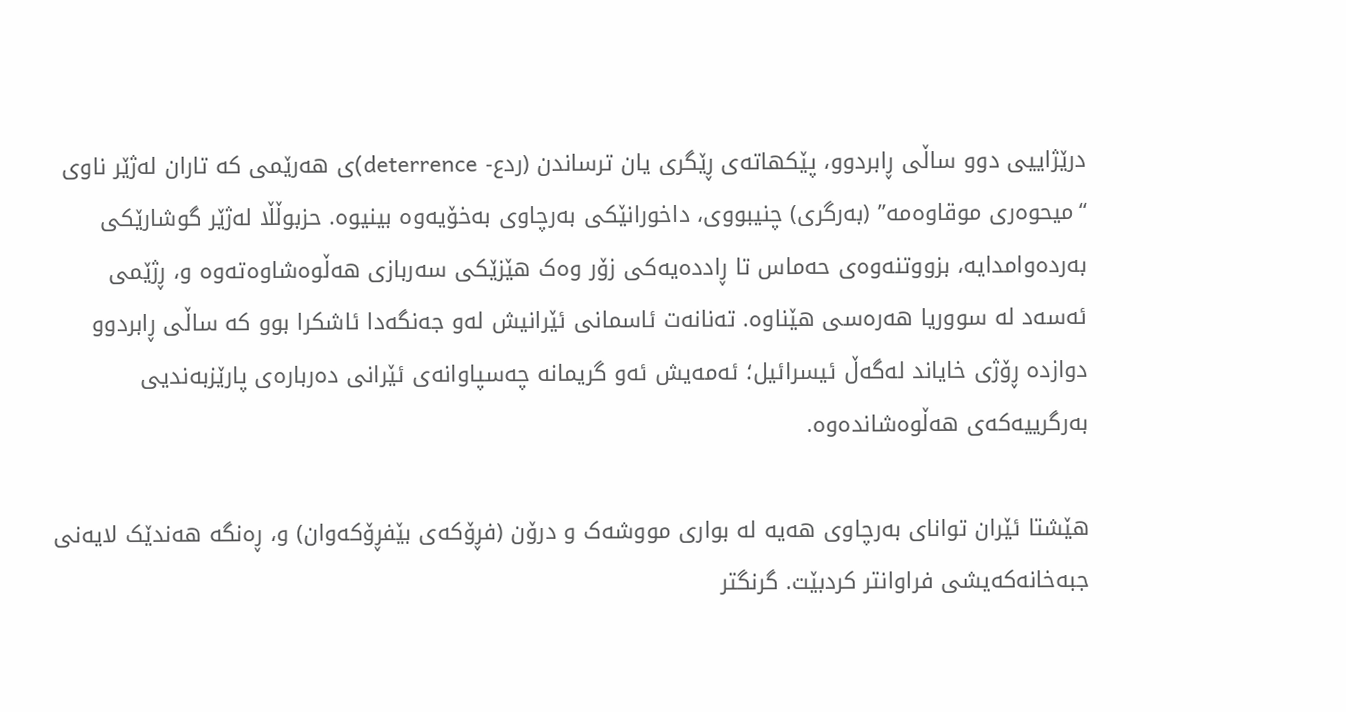درێژاییی دوو ساڵی ڕابردوو، پێکهاتەی ڕێگری یان ترساندن (ردع- deterrence)ی هەرێمی کە تاران لەژێر ناوی “میحوەری موقاوەمە” (بەرگری) چنیبووی، داخورانێکی بەرچاوی بەخۆیەوە بینیوە. حزبوڵڵا لەژێر گوشارێکی بەردەوامدایە، بزووتنەوەی حەماس تا ڕاددەیەکی زۆر وەک هێزێکی سەربازی هەڵوەشاوەتەوە و، ڕژێمی ئەسەد لە سووریا هەرەسی هێناوە. تەنانەت ئاسمانی ئێرانیش لەو جەنگەدا ئاشکرا بوو کە ساڵی ڕابردوو دوازدە ڕۆژی خایاند لەگەڵ ئیسرائیل؛ ئەمەیش ئەو گریمانە چەسپاوانەی ئێرانی دەربارەی پارێزبەندیی بەرگرییەکەی هەڵوەشاندەوە.

هێشتا ئێران توانای بەرچاوی هەیە لە بواری مووشەک و درۆن (فڕۆکەی بێفڕۆکەوان) و، ڕەنگە هەندێک لایەنی جبەخانەکەیشی فراوانتر کردبێت. گرنگتر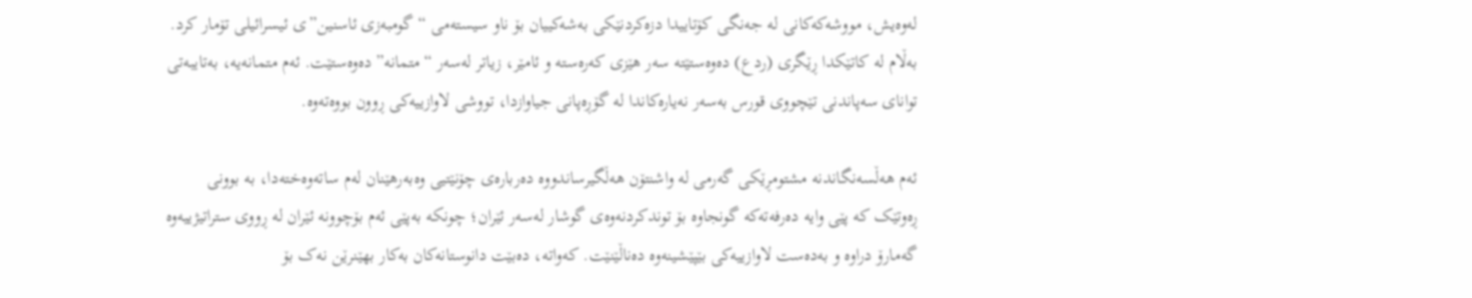لەوەیش، مووشەکەکانی لە جەنگی کۆتاییدا دزەکردنێکی بەشەکییان بۆ ناو سیستەمی “گومبەزی ئاسنین”ی ئیسرائیلی تۆمار کرد. بەڵام لە کاتێکدا ڕێگری (ردع) دەوەستێتە سەر هێزی کەرەستە و ئامێر، زیاتر لەسەر “متمانە” دەوەستێت. ئەم متمانەیە، بەتایبەتی توانای سەپاندنی تێچووی قورس بەسەر نەیارەکاندا لە گۆڕەپانی جیاوازدا، تووشی لاوازییەکی ڕوون بووەته‌وه‌‌.

ئەم هەڵسەنگاندنە مشتومڕێکی گەرمی لە واشنتۆن هەڵگیرساندووە دەربارەی چۆنێتیی وەبەرهێنان لەم ساتەوەختەدا، بە بوونی ڕەوتێک کە پێی وایە دەرفەتەکە گونجاوە بۆ توندکردنەوەی گوشار لەسەر ئێران؛ چونکە بەپێی ئەم بۆچوونە ئێران لە ڕووی ستراتیژییەوە گەمارۆ دراوە و بەدەست لاوازییەکی بێپێشینەوە دەناڵێنێت. کەواتە، دەبێت دانوستانەکان بەکار بهێنرێن نەک بۆ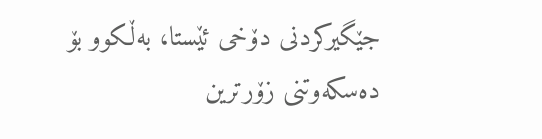جێگیرکردنی دۆخی ئێستا، بەڵکوو بۆ دەسکەوتنی زۆرترین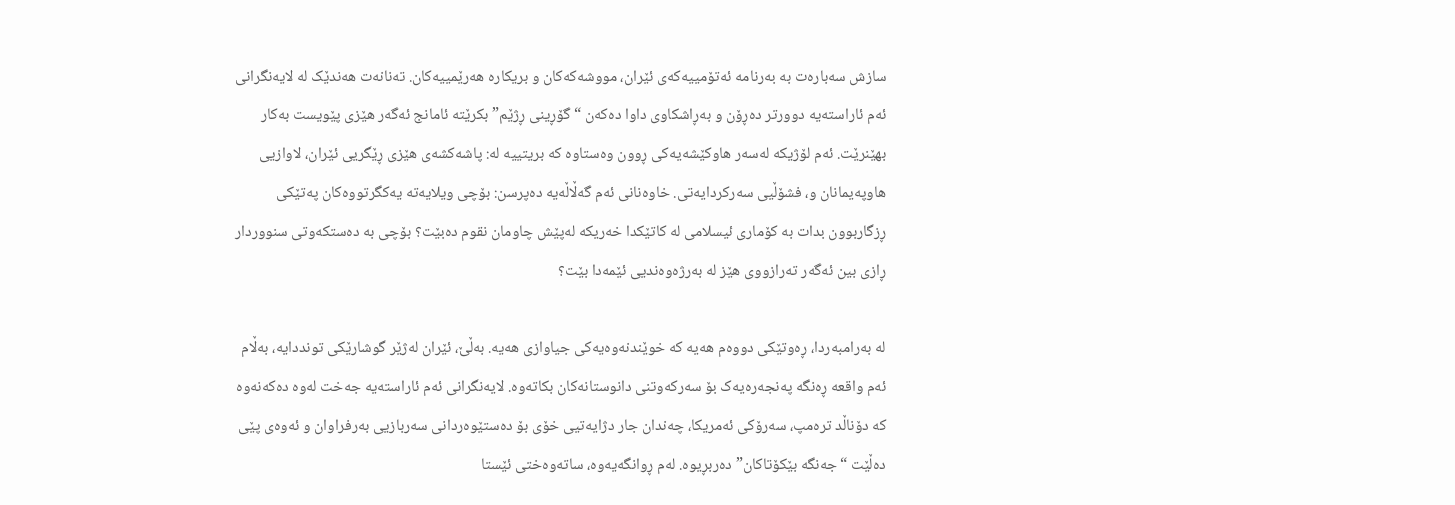سازش سەبارەت بە بەرنامە ئەتۆمییەکەی ئێران، مووشەکەکان و بریکارە هەرێمییەکان. تەنانەت هەندێک لە لایەنگرانی ئەم ئاراستەیە دوورتر دەڕۆن و بەڕاشکاوی داوا دەکەن “گۆڕینی ڕژێم” بکرێتە ئامانج ئەگەر هێزی پێویست بەکار بهێنرێت. ئەم لۆژیکە لەسەر هاوکێشەیەکی ڕوون وەستاوە کە بریتییە لە: پاشەکشەی هێزی ڕێگریی ئێران، لاوازیی هاوپەیمانان و، فشۆڵیی سەرکردایەتی. خاوەنانی ئەم گەڵاڵەیە دەپرسن: بۆچی ویلایەتە یەکگرتووەکان پەتێکی ڕزگاربوون بدات بە کۆماری ئیسلامی لە کاتێکدا خەریکە لەپێش چاومان نقوم دەبێت؟ بۆچی بە دەستکەوتی سنووردار ڕازی بین ئەگەر تەرازووی هێز لە بەرژەوەندیی ئێمەدا بێت؟

لە بەرامبەردا، ڕەوتێکی دووەم هەیە کە خوێندنەوەیەکی جیاوازی هەیە. بەڵێ، ئێران لەژێر گوشارێکی تونددایە، بەڵام ئەم واقعە ڕەنگە پەنجەرەیەک بۆ سەرکەوتنی دانوستانەکان بکاتەوە. لایەنگرانی ئەم ئاراستەیە جەخت لەوە دەکەنەوە کە دۆناڵد ترەمپ، سەرۆکی ئەمریکا، چەندان جار دژایەتیی خۆی بۆ دەستێوەردانی سەربازیی بەرفراوان و ئەوەی پێی دەڵێت “جەنگە بێکۆتاکان” دەربڕیوە. لەم ڕوانگەیەوە، ساتەوەختی ئێستا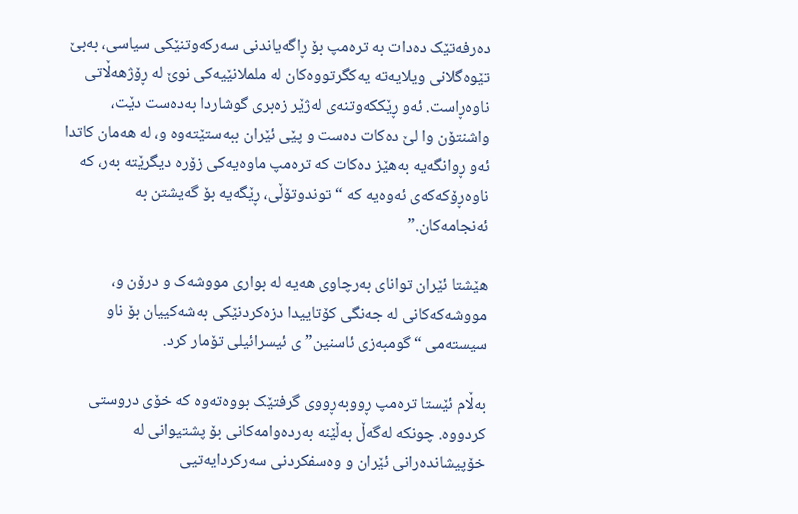دەرفەتێک دەدات بە ترەمپ بۆ ڕاگەیاندنی سەرکەوتنێکی سیاسی، بەبێ تێوەگلانی ویلایەتە یەکگرتووەکان لە ململانێیەکی نوێ لە ڕۆژهەڵاتی ناوەڕاست. ئەو ڕێککەوتنەی لەژێر زەبری گوشاردا بەدەست دێت، واشنتۆن وا لێ دەکات دەست و پێی ئێران ببەستێتەوە و، لە هەمان کاتدا ئەو ڕوانگەیە بەهێز دەکات کە ترەمپ ماوەیەکی زۆرە دیگرێتە بەر، کە ناوەڕۆکەکەی ئەوەیە كه‌ “توندوتۆڵی، ڕێگه‌یە بۆ گەیشتن بە ئەنجامەکان.”

هێشتا ئێران توانای بەرچاوی هەیە لە بواری مووشەک و درۆن و، مووشەکەکانی لە جەنگی کۆتاییدا دزەکردنێکی بەشەکییان بۆ ناو سیستەمی “گومبەزی ئاسنین”ی ئیسرائیلی تۆمار کرد.

بەڵام ئێستا ترەمپ ڕووبەڕووی گرفتێک بووەتەوە کە خۆی دروستی کردووە. چونکە لەگەڵ بەڵێنە بەردەوامەکانی بۆ پشتیوانی لە خۆپیشاندەرانی ئێران و وەسفکردنی سەرکردایەتیی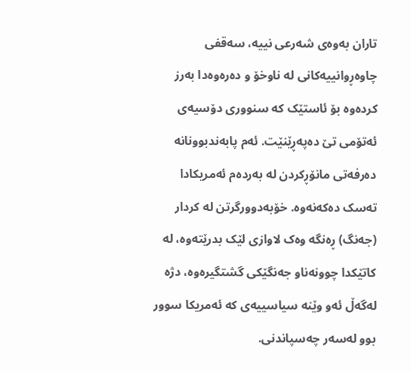تاران بەوەی شەرعی نییە، سەقفی چاوه‌ڕوانییه‌كانی لە ناوخۆ و دەرەوەدا بەرز کردەوە بۆ ئاستێک کە سنووری دۆسیەی ئەتۆمی تێ دەپەڕێنێت. ئەم پابەندبوونانە دەرفەتی مانۆڕکردن لە بەردەم ئەمریکادا تەسک دەکەنەوە. خۆبەدوورگرتن لە کردار (جەنگ) ڕەنگە وەک لاوازی لێک بدرێتەوە، لە کاتێکدا چوونەناو جەنگێکی گشتگیرەوە، دژە لەگەڵ ئەو وێنە سیاسییەی کە ئەمریکا سوور بوو لەسەر چەسپاندنی.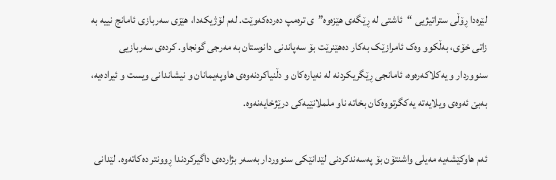لێرەدا ڕۆڵی ستراتیژیی “ئاشتی لە ڕێگەی هێزەوە”ی ترەمپ دەردەکەوێت. لەم لۆژیکەدا، هێزی سەربازی ئامانج نییە بە زاتی خۆی، بەڵکوو وەک ئامرازێک بەکار دەهێنرێت بۆ سەپاندنی دانوستان بە مەرجی گونجاو. کردەی سەربازیی سنووردار و یەکلاکەرەوە، ئامانجی ڕێگریکردنە لە نەیارەکان و دڵنیاکردنەوەی هاوپەیمانان و نیشاندانی ویست و ئیرادەیە، بەبێ ئەوەی ویلایەتە یەکگرتووەکان بخاتە ناو ململانێیەکی درێژخایەنەوە.

ئەم هاوکێشەیە مەیلی واشنتۆن بۆ پەسەندکردنی لێدانێکی سنووردار بەسەر بژاردەی داگیرکردندا ڕوونتر دەکاتەوە. لێدانی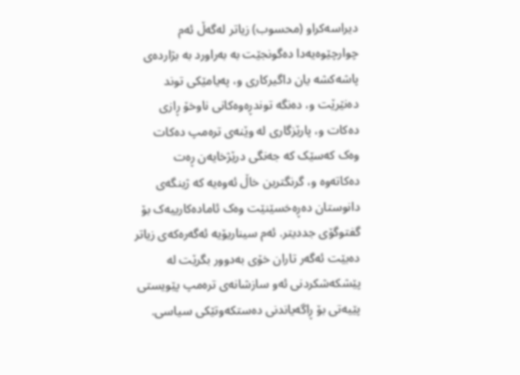دیراسەکراو (محسوب) زیاتر لەگەڵ ئەم چوارچێوەیەدا دەگونجێت بە بەراورد بە بژاردەی پاشەکشە یان داگیرکاری و، پەیامێکی توند دەنێرێت و، دەنگە توندڕەوەکانی ناوخۆ ڕازی دەکات و، پارێزگاری لە وێنەی ترەمپ دەکات وەک کەسێک کە جەنگی درێژخایەن ڕەت دەکاتەوە و، گرنگترین خاڵ ئەوەیە کە ژینگەی دانوستان دەڕەخسێنێت وەک ئامادەکارییەک بۆ گفتوگۆی جددیتر. ئەم سیناریۆیە ئەگەرەکەی زیاتر دەبێت ئەگەر تاران خۆی بەدوور بگرێت لە پێشکەشکردنی ئەو سازشانەی ترەمپ پێویستی پێیەتی بۆ ڕاگەیاندنی دەستکەوتێکی سیاسی.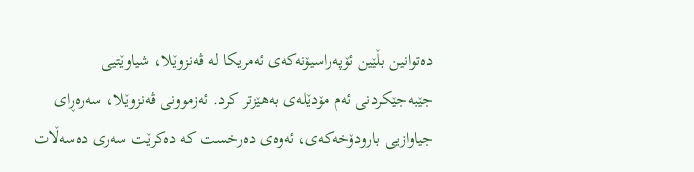دەتوانین بڵێین ئۆپەراسیۆنەکەی ئەمریکا لە ڤەنزوێلا، شیاوێتیی جێبەجێکردنی ئەم مۆدێلەی بەهێزتر کرد. ئەزموونی ڤەنزوێلا، سەرەڕای جیاوازیی بارودۆخەکەی، ئەوەی دەرخست کە دەکرێت سەری دەسەڵات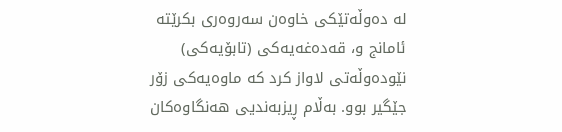لە دەوڵەتێکی خاوەن سەروەری بکرێتە ئامانج و، قەدەغەیەکی (تابۆیەکی) نێودەوڵەتی لاواز کرد کە ماوەیەکی زۆر جێگیر بوو. بەڵام ڕیزبەندیی هەنگاوەکان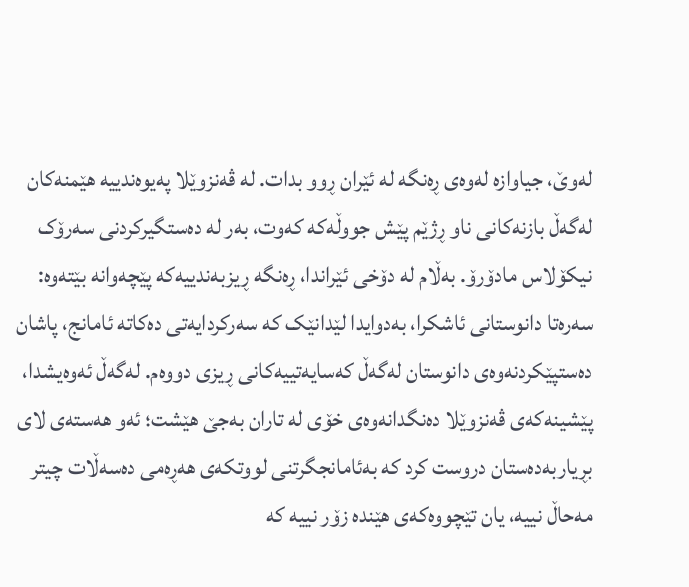لەوێ، جیاوازە لەوەی ڕەنگە لە ئێران ڕوو بدات. لە ڤەنزوێلا پەیوەندییە هێمنەکان لەگەڵ بازنەکانی ناو ڕژێم پێش جووڵەکە کەوت، بەر لە دەستگیرکردنی سەرۆک نیکۆلاس مادۆرۆ. بەڵام لە دۆخی ئێراندا، ڕەنگە ڕیزبەندییەکە پێچەوانە بێتەوە: سەرەتا دانوستانی ئاشکرا، بەدوایدا لێدانێک کە سەرکردایەتی دەکاتە ئامانج، پاشان دەستپێکردنەوەی دانوستان لەگەڵ کەسایەتییەکانی ڕیزی دووەم. لەگەڵ ئەوەیشدا، پێشینەکەی ڤەنزوێلا دەنگدانەوەی خۆی لە تاران بەجێ هێشت؛ ئەو هەستەی لای بڕیاربەدەستان دروست کرد کە بەئامانجگرتنی لووتکەی هەڕەمی دەسەڵات چیتر مەحاڵ نییە، یان تێچووەکەی هێندە زۆر نییە کە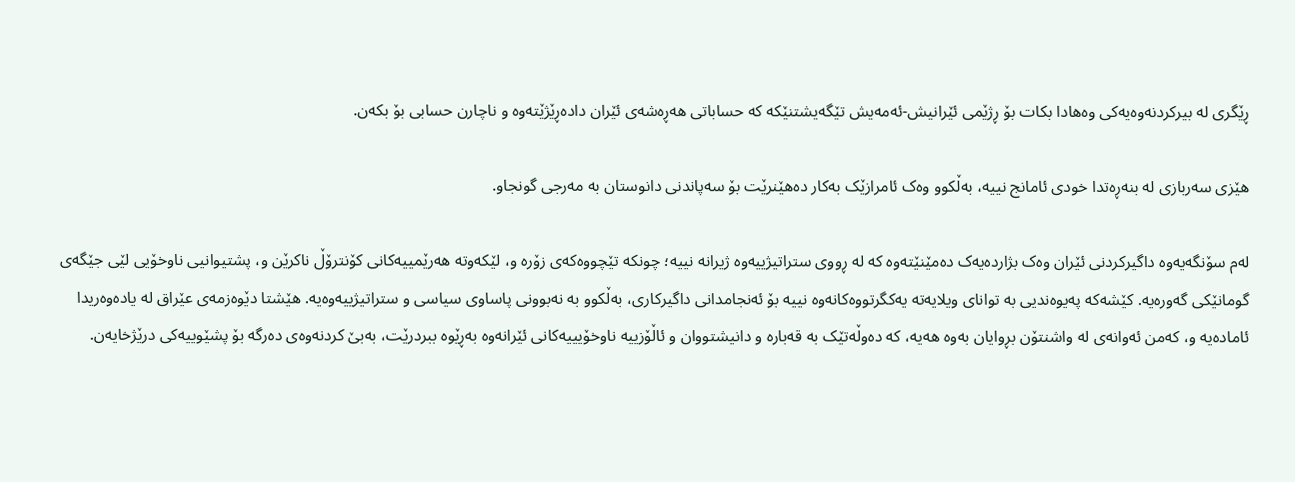ڕێگری لە بیرکردنەوەیەکی وەهادا بکات بۆ ڕژێمی ئێرانیش-ئەمەیش تێگەیشتنێکە کە حساباتی هەڕەشەی ئێران دادەڕێژێتەوە و ناچارن حسابی بۆ بکەن.

هێزی سەربازی لە بنەڕەتدا خودی ئامانج نییە، بەڵکوو وەک ئامرازێک بەکار دەهێنرێت بۆ سەپاندنی دانوستان بە مەرجی گونجاو.

لەم سۆنگەیەوە داگیرکردنی ئێران وەک بژاردەیەک دەمێنێتەوە کە لە ڕووی ستراتیژییەوە ژیرانە نییە؛ چونکە تێچووەکەی زۆرە و، لێکەوتە هەرێمییەکانی کۆنترۆڵ ناکرێن و، پشتیوانیی ناوخۆیی لێی جێگەی گومانێکی گەورەیە. کێشەکە پەیوەندیی بە توانای ویلایەتە یەکگرتووەکانەوە نییە بۆ ئەنجامدانی داگیرکاری، بەڵکوو بە نەبوونی پاساوی سیاسی و ستراتیژییەوەیە. هێشتا دێوەزمەی عێراق لە یادەوەریدا ئامادەیە و، کەمن ئەوانەی لە واشنتۆن بڕوایان بەوە هەیە، کە دەوڵەتێک بە قەبارە و دانیشتووان و ئاڵۆزییە ناوخۆیییەکانی ئێرانەوە بەڕێوە ببردرێت، بەبێ کردنەوەی دەرگه‌ بۆ پشێوییەکی درێژخایەن.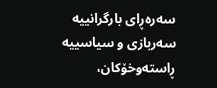سه‌ره‌ڕای بارگرانییە سەربازی و سیاسییە ڕاستەوخۆکان،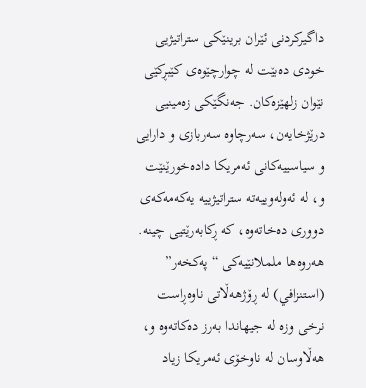داگیرکردنی ئێران برینێکی ستراتیژیی خودی دەبێت لە چوارچێوەی کێبڕکێی نێوان زلهێزەکان. جەنگێکی زەمینیی درێژخایەن، سەرچاوە سەربازی و دارایی و سیاسییەکانی ئەمریکا دادەخورێنێت و، لە ئەولەوییەتە ستراتیژییە یەکەمەکەی دووری دەخاتەوە، کە ڕكابه‌رێتیی چینە. هەروەها ململانێیەکی “پەکخەر” (استنزافي) لە ڕۆژهەڵاتی ناوەڕاست نرخی وزە لە جیهاندا بەرز دەکاتەوە و، هەڵاوسان لە ناوخۆی ئەمریکا زیاد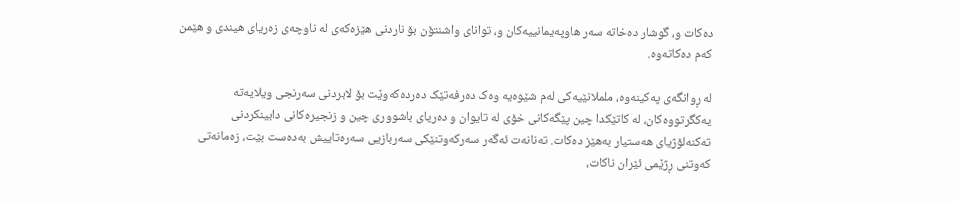دەکات و، گوشار دەخاتە سەر هاوپەیمانییەکان و، توانای واشنتۆن بۆ ناردنی هێزەکەی لە ناوچەی زەریای هیندی و هێمن کەم دەکاتەوە.

لە ڕوانگەی پەکینەوە، ململانێیەکی لەم شێوەیە وەک دەرفەتێک دەردەکەوێت بۆ لابردنی سەرنجی ویلایەتە یەکگرتووەکان، لە کاتێکدا چین پێگەکانی خۆی لە تایوان و دەریای باشووری چین و زنجیرەکانی دابینکردنی تەکنەلۆژیای هەستیار بەهێز دەکات. تەنانەت ئەگەر سەرکەوتنێکی سەربازیی سەرەتاییش بەدەست بێت، زەمانەتی کەوتنی ڕژێمی ئێران ناکات،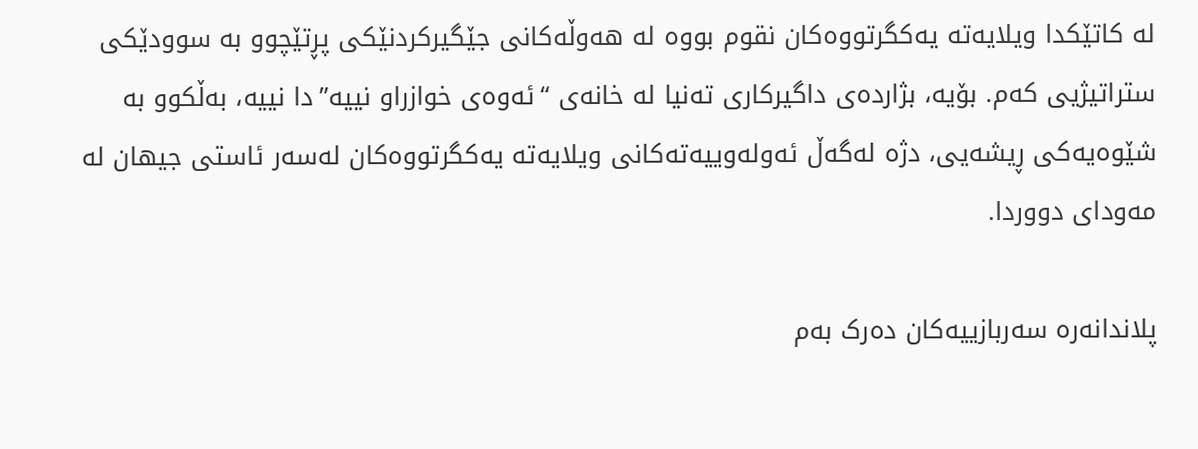لە کاتێکدا ویلایەتە یەکگرتووەکان نقوم بووە لە هەوڵەکانی جێگیرکردنێکی پڕتێچوو بە سوودێکی ستراتیژیی کەم. بۆیە، بژاردەی داگیرکاری تەنیا لە خانەی “ئەوەی خوازراو نییە”دا نییە، بەڵکوو بە شێوەیەکی ڕیشەیی، دژە لەگەڵ ئەولەوییەتەکانی ویلایەتە یەکگرتووەکان لەسەر ئاستی جیهان لە مەودای دووردا.

پلاندانەرە سەربازییەکان دەرک بەم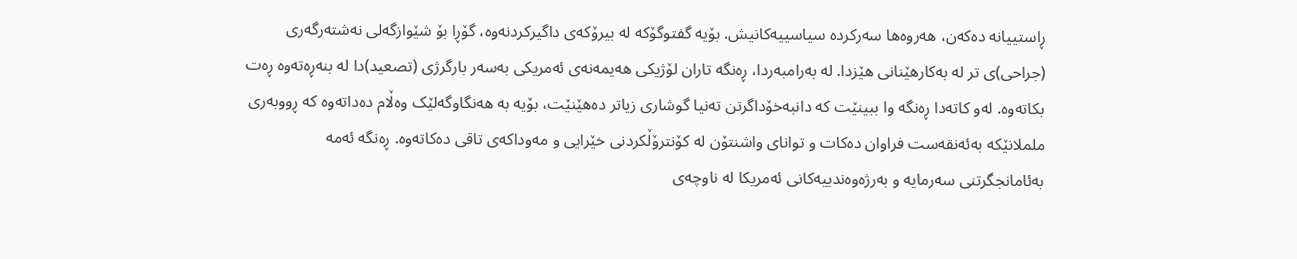ڕاستییانە دەکەن، هەروەها سەرکردە سیاسییەکانیش. بۆیە گفتوگۆکە لە بیرۆکەی داگیرکردنەوە، گۆڕا بۆ شێوازگەلی نەشتەرگەری (جراحی)ی تر لە بەکارهێنانی هێزدا. لە بەرامبەردا، ڕەنگە تاران لۆژیکی هەیمەنەی ئەمریکی بەسەر بارگرژی (تصعید)دا لە بنەڕەتەوە ڕەت بکاتەوە. لەو کاتەدا ڕەنگە وا ببینێت کە دانبەخۆداگرتن تەنیا گوشاری زیاتر دەهێنێت، بۆیە بە هەنگاوگەلێک وەڵام دەداتەوە کە ڕووبەری ململانێکە بەئەنقەست فراوان دەکات و توانای واشنتۆن لە کۆنترۆڵکردنی خێرایی و مەوداکەی تاقی دەکاتەوە. ڕەنگە ئەمە بەئامانجگرتنی سەرمایە و بەرژەوەندییەکانی ئەمریکا لە ناوچه‌ی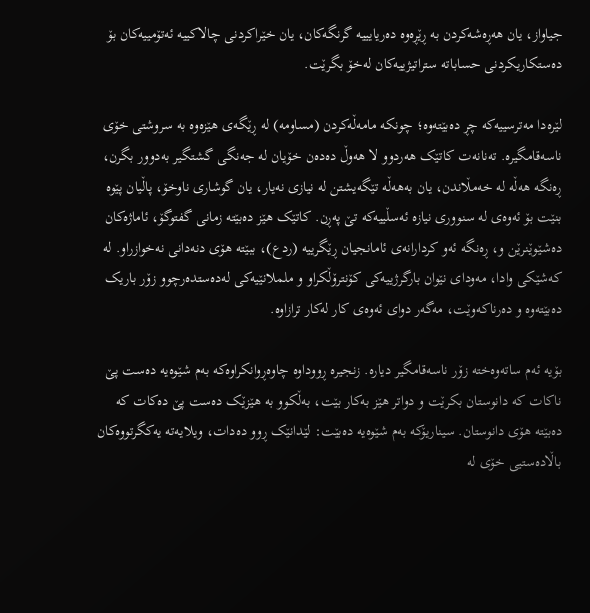جیاواز، یان هەڕەشەکردن بە ڕێڕەوە دەریایییە گرنگەکان، یان خێراکردنی چالاکییە ئەتۆمییەکان بۆ دەستکاریکردنی حساباتە ستراتیژییەکان لەخۆ بگرێت.

لێرەدا مەترسییەکە چڕ دەبێتەوە؛ چونکە مامەڵەکردن (مساومە) لە ڕێگەی هێزەوە بە سروشتی خۆی ناسەقامگیرە. تەنانەت کاتێک هەردوو لا هەوڵ دەدەن خۆیان لە جەنگی گشتگیر بەدوور بگرن، ڕەنگە هەڵە لە خەمڵاندن، یان بەهەڵە تێگەیشتن لە نیازی نەیار، یان گوشاری ناوخۆ، پاڵیان پێوە بنێت بۆ ئەوەی لە سنووری نیازه‌ ئەسڵییەکە تێ پەڕن. کاتێک هێز دەبێتە زمانی گفتوگۆ، ئاماژەکان دەشێوێنرێن و، ڕەنگە ئەو کردارانەی ئامانجیان ڕێگرییە (ردع)، ببێتە هۆی دنه‌دانی نەخوازراو. لە کەشێکی وادا، مەودای نێوان بارگرژییەکی کۆنترۆڵکراو و ململانێیەکی لەدەستدەرچوو زۆر باریک دەبێتەوە و دەرناکەوێت، مەگەر دوای ئەوەی کار لەکار ترازاوە.

بۆیە ئەم ساتەوەختە زۆر ناسەقامگیر دیارە. زنجیرە ڕووداوە چاوەڕوانکراوەکە بەم شێوەیە دەست پێ ناکات کە دانوستان بکرێت و دواتر هێز بەکار بێت، بەڵکوو بە هێزێک دەست پێ دەکات کە دەبێتە هۆی دانوستان. سیناریۆکە بەم شێوەیە دەبێت: لێدانێک ڕوو دەدات، ویلایەتە یەکگرتووەکان باڵادەستیی خۆی لە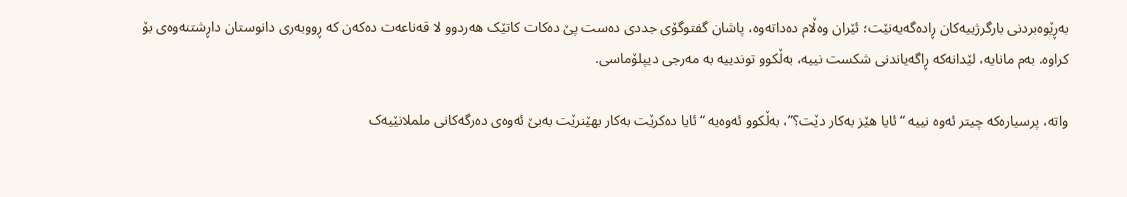بەڕێوەبردنی بارگرژییەکان ڕادەگەیەنێت؛ ئێران وەڵام دەداتەوە، پاشان گفتوگۆی جددی دەست پێ دەکات کاتێک هەردوو لا قەناعەت دەکەن کە ڕووبەری دانوستان داڕشتنەوەی بۆ کراوە. بەم مانایە، لێدانەکە ڕاگەیاندنی شکست نییە، بەڵکوو توندییە بە مەرجی دیپلۆماسی.

واتە، پرسیارەکە چیتر ئەوە نییە “ئایا هێز بەکار دێت؟”، بەڵکوو ئەوەیە “ئایا دەکرێت بەکار بهێنرێت بەبێ ئەوەی دەرگه‌کانی ململانێیەک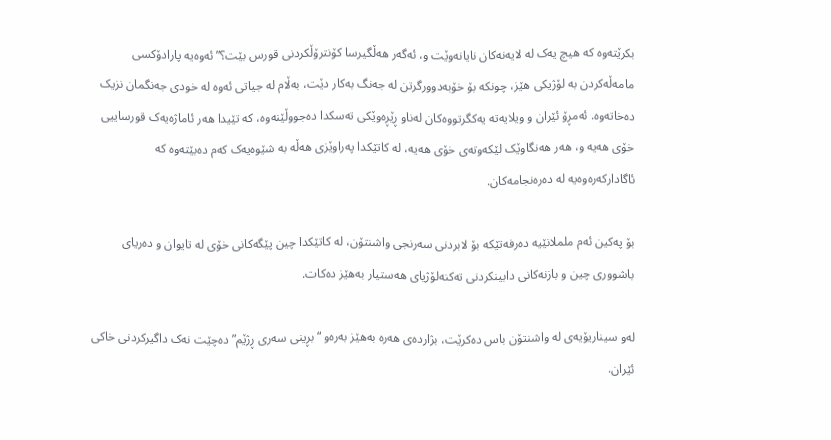بکرێتەوە کە هیچ یەک لە لایەنەکان نایانەوێت و، ئەگەر هەڵگیرسا کۆنترۆڵکردنی قورس بێت؟” ئەوەیە پارادۆکسی مامەڵەکردن بە لۆژیکی هێز، چونکە بۆ خۆبەدوورگرتن لە جەنگ بەکار دێت، بەڵام لە جیاتی ئەوە لە خودی جەنگمان نزیک دەخاتەوە. ئەمڕۆ ئێران و ویلایەتە یەکگرتووەکان لەناو ڕێڕەوێکی تەسکدا دەجووڵێنەوە، کە تێیدا هەر ئاماژەیەک قورساییی خۆی هەیە و، هەر هەنگاوێک لێکەوتەی خۆی هەیە، لە کاتێکدا پەراوێزی هەڵە بە شێوەیەک کەم دەبێتەوە کە ئاگادارکەرەوەیە لە دەرەنجامەکان.

بۆ پەکین ئەم ململانێیە دەرفەتێکە بۆ لابردنی سەرنجی واشنتۆن، لە کاتێکدا چین پێگەکانی خۆی لە تایوان و دەریای باشووری چین و بازنەکانی دابینکردنی تەکنەلۆژیای هەستیار بەهێز دەکات.

لەو سیناریۆیەی لە واشنتۆن باس دەکرێت، بژاردەی هەرە بەهێز بەرەو “بڕینی سەری ڕژێم” دەچێت نەک داگیرکردنی خاکی ئێران.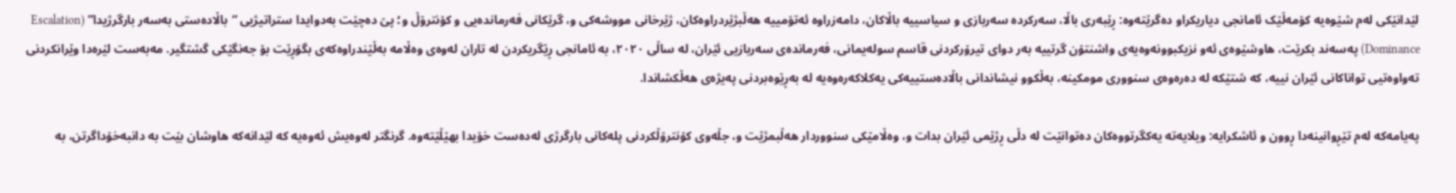لێدانێکی لەم شێوەیە کۆمەڵێک ئامانجی دیاریکراو دەگرێتەوە: ڕێبەری باڵا، سەرکردە سەربازی و سیاسییە باڵاکان، دامەزراوە ئەتۆمییە هەڵبژێردراوەکان، ژێرخانی مووشەکی و، گرێکانی فەرماندەیی و کۆنترۆڵ و؛ پێ دەچێت بەدوایدا ستراتیژیی “باڵادەستی بەسەر بارگرژیدا” (Escalation Dominance) پەسەند بکرێت، هاوشێوەی ئەو نزیکبوونەوەیەی واشنتۆن گرتییە بەر دوای تیرۆرکردنی قاسم سولەیمانی، فەرماندەی سەربازیی ئێران، لە ساڵی ٢٠٢٠، بە ئامانجی ڕێگریکردن لە تاران لەوەی وەڵامە بەڵێندراوەکەی بگۆڕێت بۆ جەنگێکی گشتگیر. مەبەست لێرەدا وێرانکردنی تەواوەتیی تواناکانی ئێران نییە، کە شتێکە لە دەرەوەی سنووری مومکینە، بەڵکوو نیشاندانی باڵادەستییەکی یەکلاکەرەوەیە لە بەڕێوەبردنی پەیژەی هەڵکشاندا.

پەیامەکە لەم تێڕوانینەدا ڕوون و ئاشکرایە: ویلایەتە یەکگرتووەکان دەتوانێت لە دڵی ڕژێمی ئێران بدات و، وەڵامێکی سنووردار هەڵبمژێت و، جڵەوی کۆنترۆڵکردنی پلەکانی بارگرژی لەدەست خۆیدا بهێڵێتەوە. گرنگتر لەوەیش ئەوەیە کە لێدانەکە هاوشان بێت بە دانبەخۆداگرتن، بە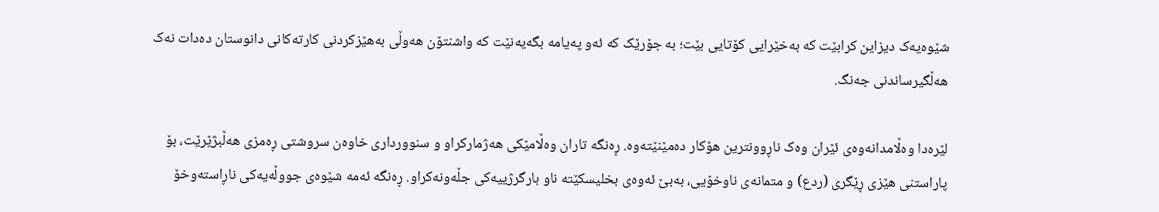شێوەیەک دیزاین کرابێت کە بەخێرایی کۆتایی بێت؛ بە جۆرێک کە ئەو پەیامە بگەیەنێت کە واشنتۆن هەوڵی بەهێزکردنی کارتەکانی دانوستان دەدات نەک هەڵگیرساندنی جەنگ.

لێرەدا وەڵامدانەوەی ئێران وەک ناڕوونترین هۆکار دەمێنێتەوە. ڕەنگە تاران وەڵامێکی هەژمارکراو و سنوورداری خاوەن سروشتی ڕەمزی هەڵبژێرێت، بۆ پاراستنی هێزی ڕێگری (ردع) و متمانەی ناوخۆیی، بەبێ ئەوەی بخلیسکێتە ناو بارگرژییەکی جڵه‌ونه‌كراو. ڕەنگە ئەمە شێوەی جووڵەیەکی ناڕاستەوخۆ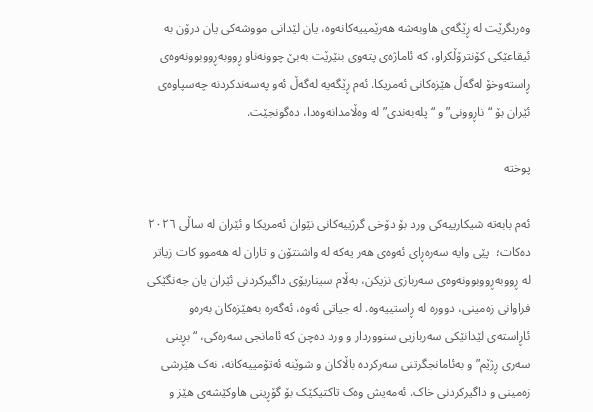وەربگرێت لە ڕێگەی هاوبەشە هەرێمییەکانەوە، یان لێدانی مووشەکی یان درۆن بە ئیقاعێکی کۆنترۆڵکراو، کە ئاماژەی پتەوی بنێرێت بەبێ چوونەناو ڕووبەڕووبوونەوەی ڕاستەوخۆ لەگەڵ هێزەکانی ئەمریکا. ئەم ڕێگه‌یە لەگەڵ ئەو پەسەندکردنە چەسپاوەی ئێران بۆ “ناڕوونی” و “پلەبەندی” لە وەڵامدانەوەدا، دەگونجێت.

پوختە

ئەم بابەتە شیکارییەکی ورد بۆ دۆخی گرژییەکانی نێوان ئەمریکا و ئێران لە ساڵی ٢٠٢٦ دەکات؛  پێی وایە سەرەڕای ئەوەی هەر یەکە لە واشنتۆن و تاران لە هەموو کات زیاتر لە ڕووبەڕووبوونەوەی سەربازی نزیکن، بەڵام سیناریۆی داگیرکردنی ئێران یان جەنگێکی فراوانی زەمینی، دوورە لە ڕاستییەوە. لە جیاتی ئەوە، ئەگەرە بەهێزەکان بەرەو ئاڕاستەی لێدانێکی سەربازیی سنووردار و ورد دەچن کە ئامانجی سەرەکی، “بڕینی سەری ڕژێم” و بەئامانجگرتنی سەرکردە باڵاکان و شوێنە ئەتۆمییەکانە، نەک هێرشی زەمینی و داگیرکردنی خاک. ئەمەیش وەک تاکتیکێک بۆ گۆڕینی هاوکێشەی هێز و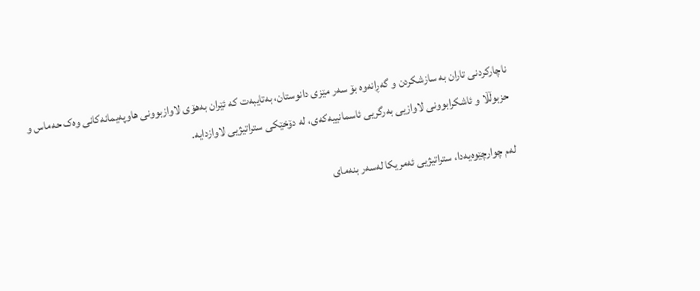ناچارکردنی تاران بە سازشکردن و گەڕانەوە بۆ سەر مێزی دانوستان، بەتایبەت کە ئێران بەهۆی لاوازبوونی هاوپەیمانەکانی وەک حەماس و حزبوڵڵا و ئاشکرابوونی لاوازیی بەرگریی ئاسمانییەکەی، لە دۆخێکی ستراتیژیی لاوازدایە.

لەم چوارچێوەیەدا، ستراتیژیی ئەمریکا لەسەر بنەمای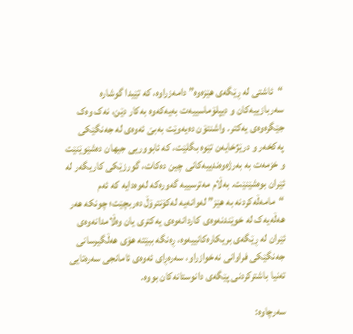“ئاشتی لە ڕێگەی هێزەوە” دامەزراوە، کە تێیدا گوشارە سەربازییەکان و دیپلۆماسییەت بەیەکەوە بەکار دێن، نەک وەک جێگرەوەی یەکتر. واشنتۆن دەیەوێت بەبێ ئەوەی لە جەنگێکی پەکخەر و درێژخایەن تێوە بگلێت، کە ئابووریی جیهان دەشێوێنێت و خزمەت بە بەرژەوەندییەکانی چین دەکات، گورزێکی کاریگەر لە ئێران بوەشێنێت. بەڵام مەترسییە گەورەکە لەوەدایە کە ئەم “مامەڵەکردنە بە هێز” لەوانەیە لەکۆنترۆڵ دەربچێت؛ چونکە هەر هەڵەیەک لە خوێندنەوەی کاردانەوەی یەکتری یان وەڵامدانەوەی ئێران لە ڕێگەی بریکارەکانییەوە، ڕەنگە ببێتە هۆی هەڵگیرسانی جەنگێکی فراوانی نەخوازراو، سەرەڕای ئەوەی ئامانجی سەرەتایی تەنیا باشترکردنی پێگەی دانوستانەکان بووە.

سەرچاوە: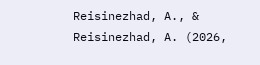Reisinezhad, A., & Reisinezhad, A. (2026,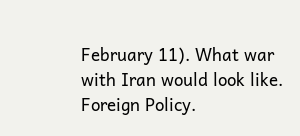February 11). What war with Iran would look like. Foreign Policy.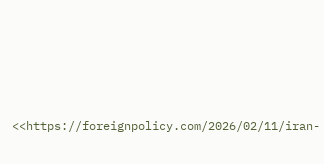<<https://foreignpolicy.com/2026/02/11/iran-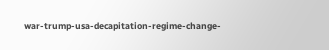war-trump-usa-decapitation-regime-change-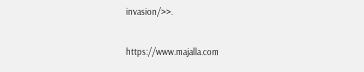invasion/>>.

https://www.majalla.com